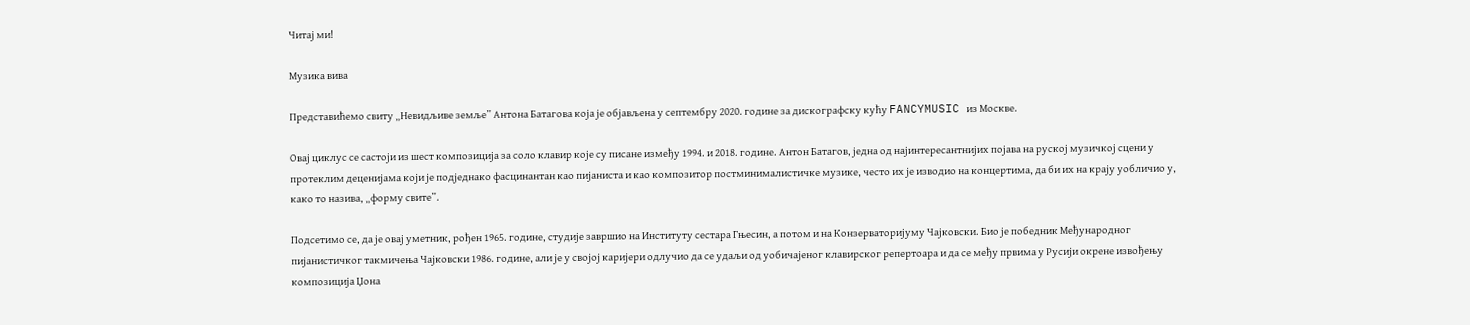Читај ми!

Музика вива

Представићемо свиту „Невидљиве земље” Антона Батагова која је објављена у септембру 2020. године за дискографску кућу FANCYMUSIC из Москве.

Овај циклус се састоји из шест композиција за соло клавир које су писане између 1994. и 2018. године. Антон Батагов, једна од најинтересантнијих појава на руској музичкој сцени у протеклим деценијама који је подједнако фасцинантан као пијаниста и као композитор постминималистичке музике, често их је изводио на концертима, да би их на крају уобличио у, како то назива, „форму свите”.

Подсетимо се, да је овај уметник, рођен 1965. године, студије завршио на Институту сестара Гњесин, а потом и на Конзерваторијуму Чајковски. Био је победник Међународног пијанистичког такмичења Чајковски 1986. године, али је у својој каријери одлучио да се удаљи од уобичајеног клавирског репертоара и да се међу првима у Русији окрене извођењу композиција Џона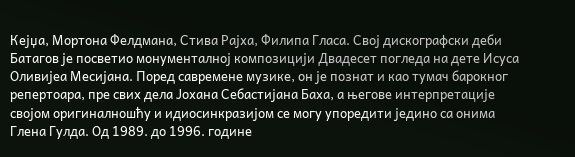Кејџа, Мортона Фелдмана, Стива Рајха, Филипа Гласа. Свој дискографски деби Батагов је посветио монументалној композицији Двадесет погледа на дете Исуса Оливијеа Месијана. Поред савремене музике, он је познат и као тумач барокног репертоара, пре свих дела Јохана Себастијана Баха, а његове интерпретације својом оригиналношћу и идиосинкразијом се могу упоредити једино са онима Глена Гулда. Од 1989. до 1996. године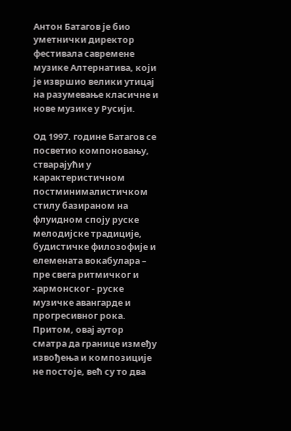Антон Батагов је био уметнички директор фестивала савремене музике Алтернатива, који је извршио велики утицај на разумевање класичне и нове музике у Русији.

Од 1997. године Батагов се посветио компоновању, стварајући у карактеристичном постминималистичком стилу базираном на флуидном споју руске мелодијске традиције, будистичке филозофије и елемената вокабулара – пре свега ритмичког и хармонског - руске музичке авангарде и прогресивног рока. Притом, овај аутор сматра да границе између извођења и композиције не постоје, већ су то два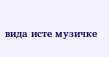вида исте музичке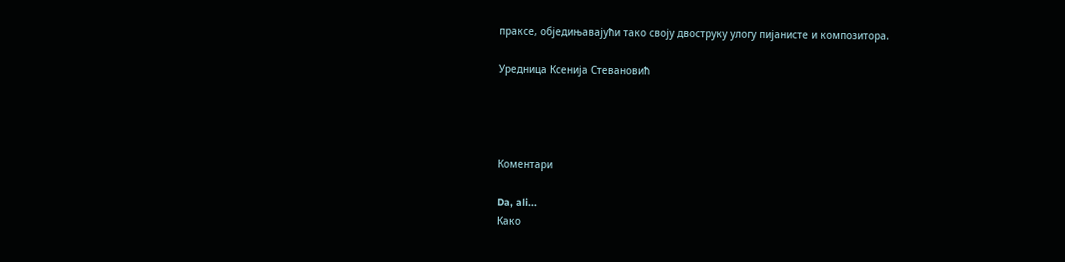праксе, обједињавајући тако своју двоструку улогу пијанисте и композитора.

Уредница Ксенија Стевановић




Коментари

Da, ali...
Како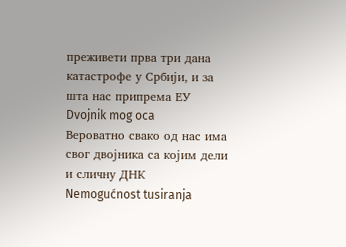преживети прва три дана катастрофе у Србији, и за шта нас припрема ЕУ
Dvojnik mog oca
Вероватно свако од нас има свог двојника са којим дели и сличну ДНК
Nemogućnost tusiranja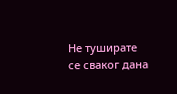Не туширате се сваког дана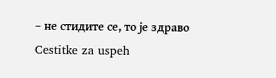– не стидите се, то је здраво
Cestitke za uspeh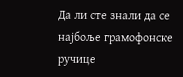Да ли сте знали да се најбоље грамофонске ручице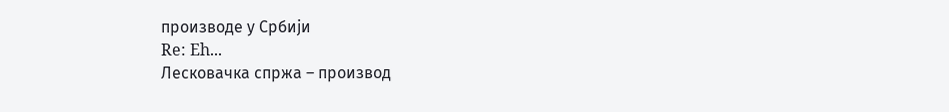производе у Србији
Re: Eh...
Лесковачка спржа – производ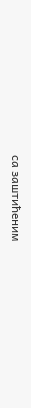са заштићеним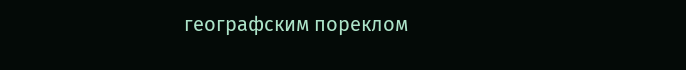географским пореклом